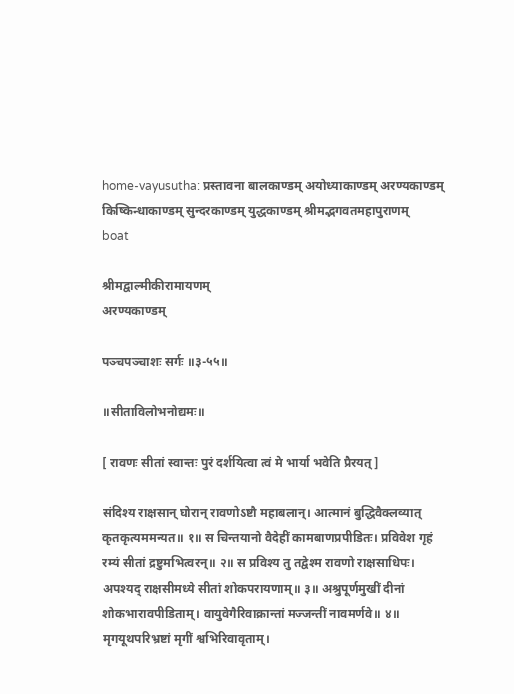home-vayusutha: प्रस्तावना बालकाण्डम् अयोध्याकाण्डम् अरण्यकाण्डम् किष्किन्धाकाण्डम् सुन्दरकाण्डम् युद्धकाण्डम् श्रीमद्भगवतमहापुराणम्
boat

श्रीमद्वाल्मीकीरामायणम्
अरण्यकाण्डम्

पञ्चपञ्चाशः सर्गः ॥३-५५॥

॥सीताविलोभनोद्यमः॥

[ रावणः सीतां स्वान्तः पुरं दर्शयित्वा त्वं मे भार्या भवेति प्रैरयत् ]

संदिश्य राक्षसान् घोरान् रावणोऽष्टौ महाबलान्। आत्मानं बुद्धिवैक्लव्यात् कृतकृत्यममन्यत॥ १॥ स चिन्तयानो वैदेहीं कामबाणप्रपीडितः। प्रविवेश गृहं रम्यं सीतां द्रष्टुमभित्वरन्॥ २॥ स प्रविश्य तु तद्वेश्म रावणो राक्षसाधिपः। अपश्यद् राक्षसीमध्ये सीतां शोकपरायणाम्॥ ३॥ अश्रुपूर्णमुखीं दीनां शोकभारावपीडिताम्। वायुवेगैरिवाक्रान्तां मज्जन्तीं नावमर्णवे॥ ४॥ मृगयूथपरिभ्रष्टां मृगीं श्वभिरिवावृताम्।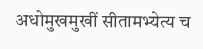अधोमुखमुखीं सीतामभ्येत्य च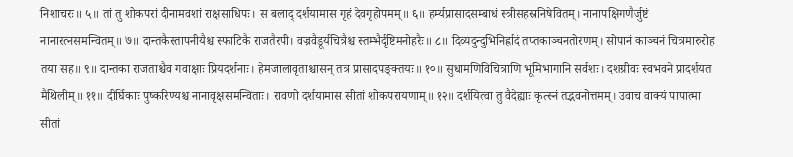निशाचरः॥ ५॥ तां तु शोकपरां दीनामवशां राक्षसाधिपः। स बलाद् दर्शयामास गृहं देवगृहोपमम्॥ ६॥ हर्म्यप्रासादसम्बाधं स्त्रीसहस्रनिषेवितम्। नानापक्षिगणैर्जुष्टं नानारत्नसमन्वितम्॥ ७॥ दान्तकैस्तापनीयैश्च स्फाटिकै राजतैरपी। वज्रवैडूर्यचित्रैश्च स्तम्भैर्दृष्टिमनोहरैः॥ ८॥ दिव्यदुन्दुभिनिर्ह्रादं तप्तकाञ्चनतोरणम्। सोपानं काञ्चनं चित्रमारुरोह तया सह॥ ९॥ दान्तका राजताश्चैव गवाक्षाः प्रियदर्शनाः। हेमजालावृताश्चासन् तत्र प्रासादपङ्‍क्तयः॥ १०॥ सुधामणिविचित्राणि भूमिभागानि सर्वशः। दशग्रीवः स्वभवने प्रादर्शयत मैथिलीम्॥ ११॥ दीर्घिकाः पुष्करिण्यश्च नानावृक्षसमन्विताः। रावणो दर्शयामास सीतां शोकपरायणाम्॥ १२॥ दर्शयित्वा तु वैदेह्याः कृत्स्नं तद्भवनोत्तमम्। उवाच वाक्यं पापात्मा सीतां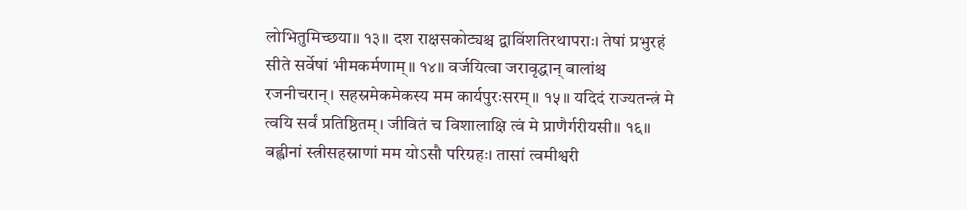लोभितुमिच्छया॥ १३॥ दश राक्षसकोट्यश्च द्वाविंशतिरथापराः। तेषां प्रभुरहं सीते सर्वेषां भीमकर्मणाम्॥ १४॥ वर्जयित्वा जरावृद्धान् बालांश्च रजनीचरान्। सहस्रमेकमेकस्य मम कार्यपुरःसरम्॥ १५॥ यदिदं राज्यतन्त्रं मे त्वयि सर्वं प्रतिष्ठितम्। जीवितं च विशालाक्षि त्वं मे प्राणैर्गरीयसी॥ १६॥ बह्वीनां स्त्रीसहस्राणां मम योऽसौ परिग्रहः। तासां त्वमीश्वरी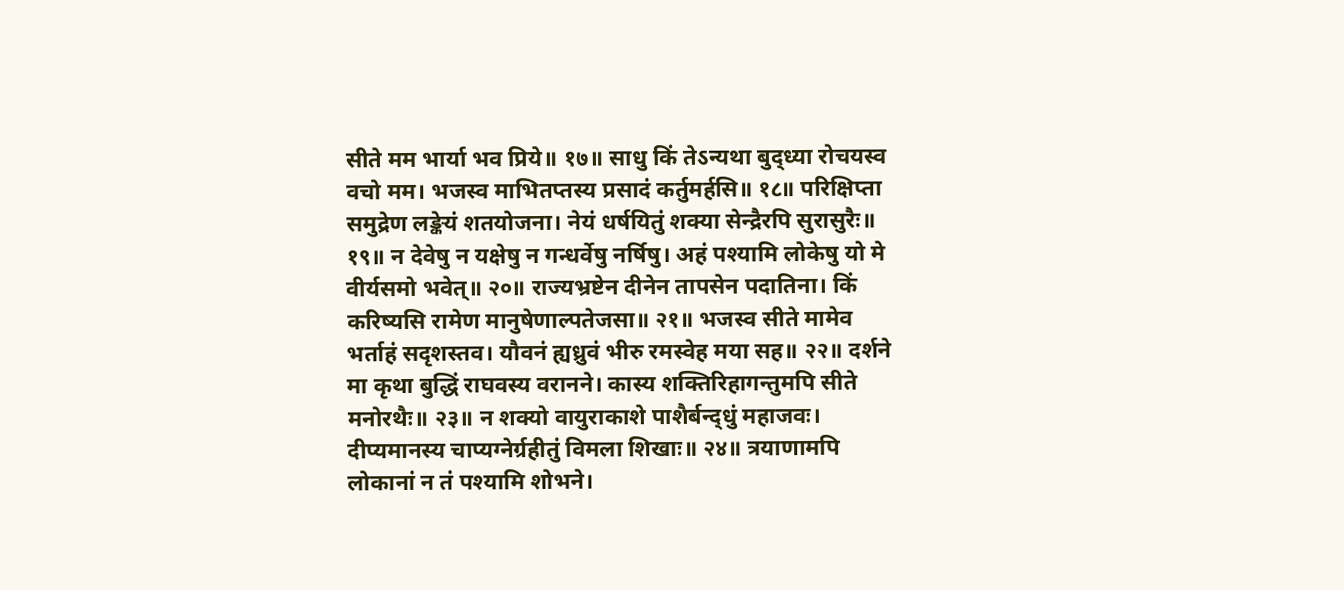सीते मम भार्या भव प्रिये॥ १७॥ साधु किं तेऽन्यथा बुद्‍ध्या रोचयस्व वचो मम। भजस्व माभितप्तस्य प्रसादं कर्तुमर्हसि॥ १८॥ परिक्षिप्ता समुद्रेण लङ्केयं शतयोजना। नेयं धर्षयितुं शक्या सेन्द्रैरपि सुरासुरैः॥ १९॥ न देवेषु न यक्षेषु न गन्धर्वेषु नर्षिषु। अहं पश्यामि लोकेषु यो मे वीर्यसमो भवेत्॥ २०॥ राज्यभ्रष्टेन दीनेन तापसेन पदातिना। किं करिष्यसि रामेण मानुषेणाल्पतेजसा॥ २१॥ भजस्व सीते मामेव भर्ताहं सदृशस्तव। यौवनं ह्यध्रुवं भीरु रमस्वेह मया सह॥ २२॥ दर्शने मा कृथा बुद्धिं राघवस्य वरानने। कास्य शक्तिरिहागन्तुमपि सीते मनोरथैः॥ २३॥ न शक्यो वायुराकाशे पाशैर्बन्द‍्धुं महाजवः। दीप्यमानस्य चाप्यग्नेर्ग्रहीतुं विमला शिखाः॥ २४॥ त्रयाणामपि लोकानां न तं पश्यामि शोभने।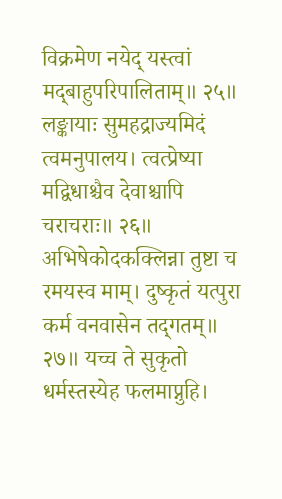विक्रमेण नयेद् यस्त्वां मद‍्बाहुपरिपालिताम्॥ २५॥ लङ्कायाः सुमहद्राज्यमिदं त्वमनुपालय। त्वत्प्रेष्या मद्विधाश्चैव देवाश्चापि चराचराः॥ २६॥ अभिषेकोदकक्लिन्ना तुष्टा च रमयस्व माम्। दुष्कृतं यत्पुरा कर्म वनवासेन तद्‍गतम्॥ २७॥ यच्च ते सुकृतो धर्मस्तस्येह फलमाप्नुहि।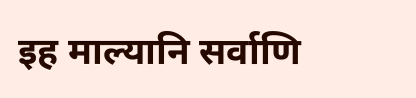इह माल्यानि सर्वाणि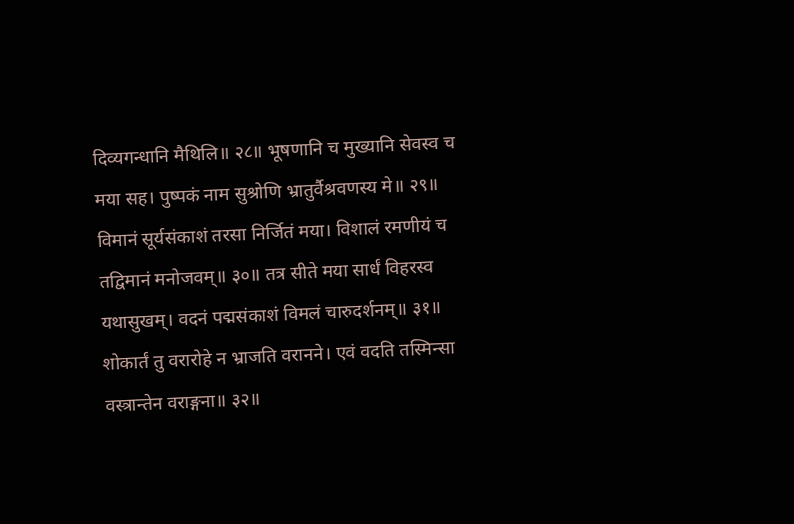दिव्यगन्धानि मैथिलि॥ २८॥ भूषणानि च मुख्यानि सेवस्व च मया सह। पुष्पकं नाम सुश्रोणि भ्रातुर्वैश्रवणस्य मे॥ २९॥ विमानं सूर्यसंकाशं तरसा निर्जितं मया। विशालं रमणीयं च तद्विमानं मनोजवम्॥ ३०॥ तत्र सीते मया सार्धं विहरस्व यथासुखम्। वदनं पद्मसंकाशं विमलं चारुदर्शनम्॥ ३१॥ शोकार्तं तु वरारोहे न भ्राजति वरानने। एवं वदति तस्मिन्सा वस्त्रान्तेन वराङ्गना॥ ३२॥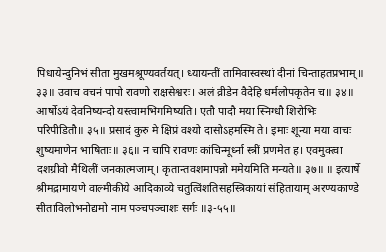पिधायेन्दुनिभं सीता मुखमश्रूण्यवर्तयत्। ध्यायन्तीं तामिवास्वस्थां दीनां चिन्ताहतप्रभाम्॥ ३३॥ उवाच वचनं पापो रावणो राक्षसेश्वरः। अलं व्रीडेन वैदेहि धर्मलोपकृतेन च॥ ३४॥ आर्षोऽयं देवनिष्यन्दो यस्त्वामभिगमिष्यति। एतौ पादौ मया स्निग्धौ शिरोभिः परिपीडितौ॥ ३५॥ प्रसादं कुरु मे क्षिप्रं वश्यो दासोऽहमस्मि ते। इमाः शून्या मया वाचः शुष्यमाणेन भाषिताः॥ ३६॥ न चापि रावणः कांचिन्मूर्ध्ना स्त्रीं प्रणमेत ह। एवमुक्त्वा दशग्रीवो मैथिलीं जनकात्मजाम्। कृतान्तवशमापन्नो ममेयमिति मन्यते॥ ३७॥ ॥ इत्यार्षे श्रीमद्रामायणे वाल्मीकीये आदिकाव्ये चतुत्विंशतिसहस्त्रिकायां संहितायाम् अरण्यकाण्डे सीताविलोभनोद्यमो नाम पञ्चपञ्चाशः सर्गः ॥३-५५॥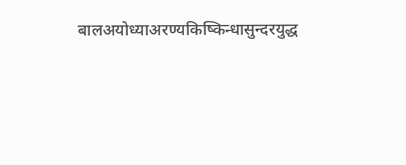बालअयोध्याअरण्यकिष्किन्धासुन्दरयुद्ध